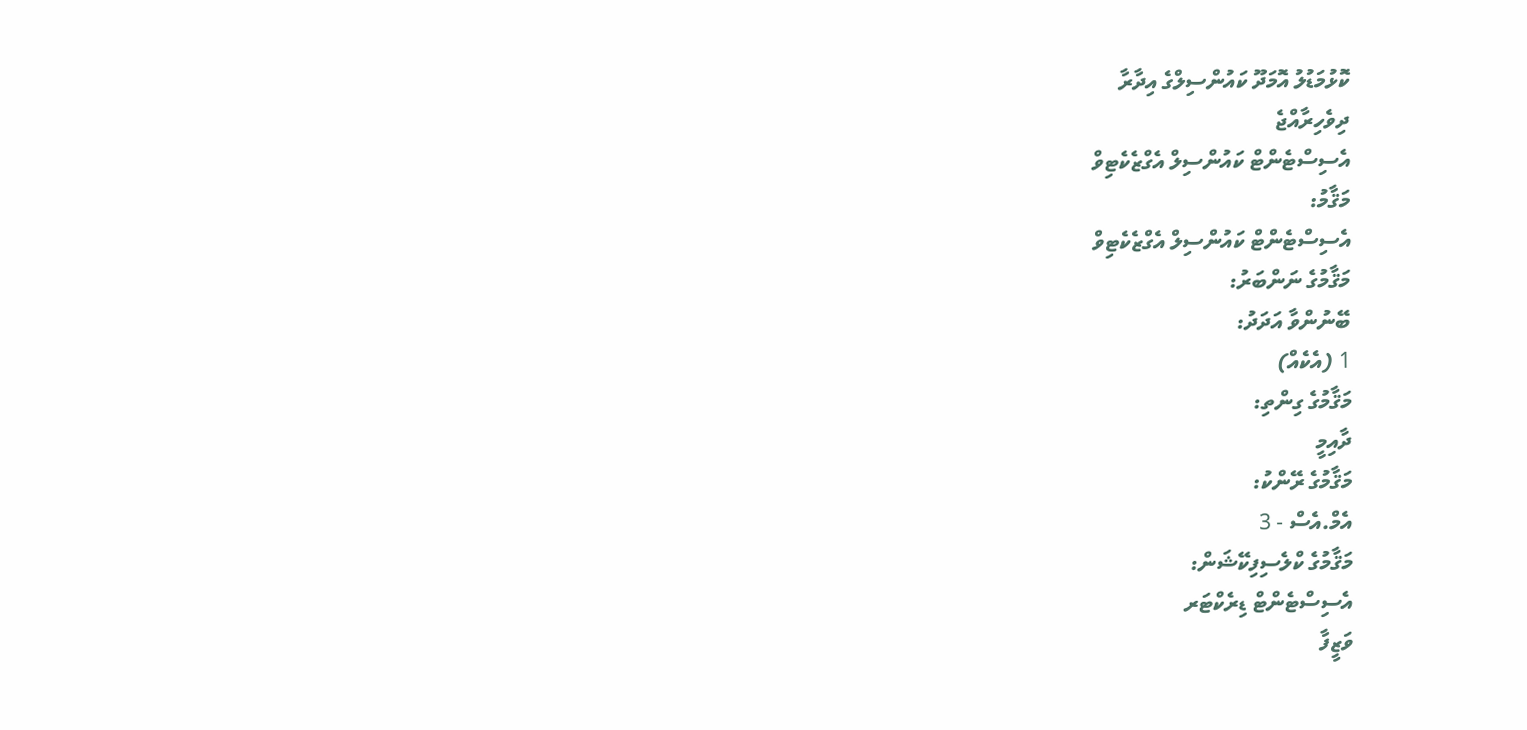ކޮޅުމަޑުލު އޮމަދޫ ކައުންސިލްގެ އިދާރާ
ދިވެހިރާއްޖެ
އެސިސްޓެންޓް ކައުންސިލް އެގްޒެކެޓިވް
މަޤާމު:
އެސިސްޓެންޓް ކައުންސިލް އެގްޒެކެޓިވް
މަޤާމުގެ ނަންބަރު:
ބޭނުންވާ އަދަދު:
1 (އެކެއް)
މަޤާމުގެ ގިންތި:
ދާއިމީ
މަޤާމުގެ ރޭންކު:
އެމް.އެސް - 3
މަޤާމުގެ ކްލެސިފިކޭޝަން:
އެސިސްޓެންޓް ޑިރެކްޓަރ
ވަޒީފާ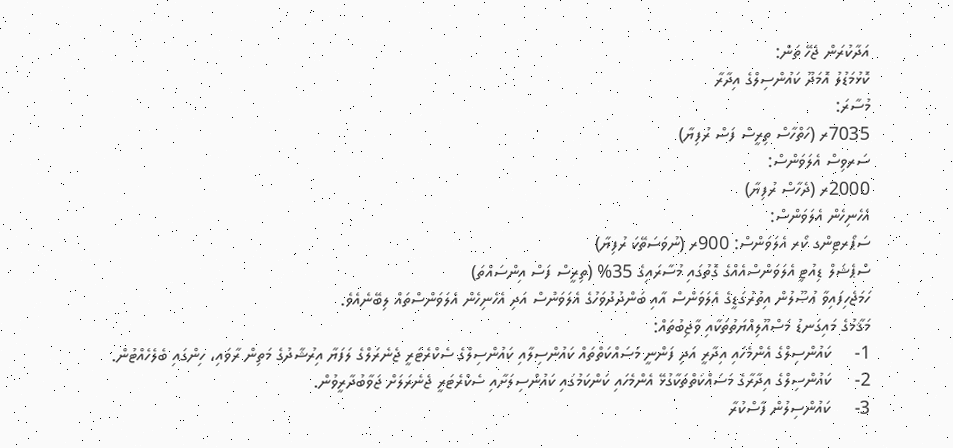އަދާކުރަން ޖެހޭ ތަން:
ކޮޅުމަޑުލު އޮމަދޫ ކައުންސިލްގެ އިދާރާ
މުސާރަ:
7035ރ (ހަތްހާސް ތިރީސް ފަސް ރުފިޔާ)
ސަރވިސް އެލަވަންސް:
2000ރ (ދެހާސް ރުފިޔާ)
އެހެނިހެން އެލަވަންސް:
ސަޕޯރޓިންގ ކޯރ އެލަވަންސް: 900ރ (ނުވަސަތޭކަ ރުފިޔާ)
ސްޕެޝަލް ޑިއުޓީ އެލަވަންސްއެއްގެ ގޮތުގައި މުސާރައިގެ 35% (ތިރީސް ފަސް އިންސައްތަ)
ހަމަޖެހިފައިވާ ޢުޞޫލުން އިތުރުގަޑީގެ އެލަވަންސް އާއި ބަންދުދުވަހުގެ އެލަވަންސް އަދި އެހެނިހެން އެލަވަންސްތައް ލިބޭނެއެވެ.
މަޤާމުގެ މައިގަނޑު މަސްއޫލިއްޔަތުތަކާއި ވާޖިބުތައް:
1-     ކައުންސިލްގެ އެންމެހައި އިދާރީ އަދި ފަންނީ މަސައްކަތްތައް ކައުންސިލާއި ކައުންސިލްގެ ސެކްރެޓަރީ ޖެނެރަލްގެ ލަފަޔާ އިރުޝާދުގެ މަތިން ރާވައި، ހިންގައި ބެލެހެއްޓުން.
2-     ކައުންސިލްގެ އިދާރާގެ މަސައްކަތްތަކާގުޅޭ އެންމެހައި ކަންކަމުގައި ކައުންސިލަށާއި ސެކްރެޓަރީ ޖެނެރަލަށް ޖަވާބުދާރީވުން.
3-     ކައުންސިލުން ފާސްކުރާ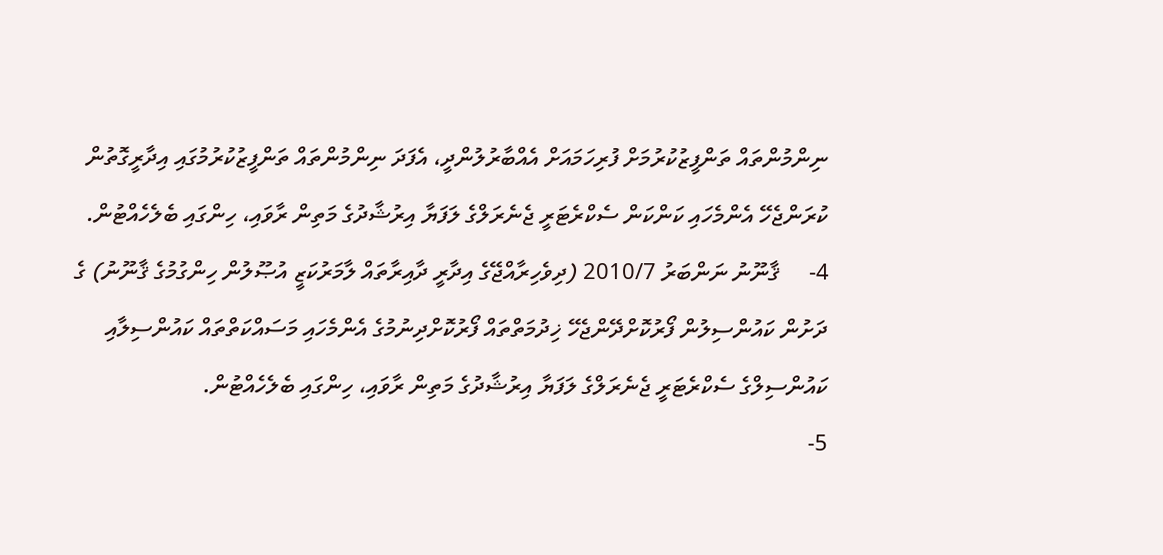ނިންމުންތައް ތަންފީޒުކުރުމަށް ފުރިހަމައަށް އެއްބާރުލުންދީ، އެފަދަ ނިންމުންތައް ތަންފީޒުކުރުމުގައި އިދާރީގޮތުން ކުރަންޖެހޭ އެންމެހައި ކަންކަން ސެކްރެޓަރީ ޖެނެރަލްގެ ލަފަޔާ އިރުޝާދުގެ މަތިން ރާވައި، ހިންގައި ބެލެހެއްޓުން.
4-     ޤާނޫނު ނަންބަރު 2010/7 (ދިވެހިރާއްޖޭގެ އިދާރީ ދާއިރާތައް ލާމަރުކަޒީ އުޞޫލުން ހިންގުމުގެ ޤާނޫނު) ގެ ދަށުން ކައުންސިލުން ފޯރުކޮށްދޭންޖެހޭ ޚިދުމަތްތައް ފޯރުކޮށްދިނުމުގެ އެންމެހައި މަސައްކަތްތައް ކައުންސިލާއި ކައުންސިލްގެ ސެކްރެޓަރީ ޖެނެރަލްގެ ލަފަޔާ އިރުޝާދުގެ މަތިން ރާވައި، ހިންގައި ބެލެހެއްޓުން.
5-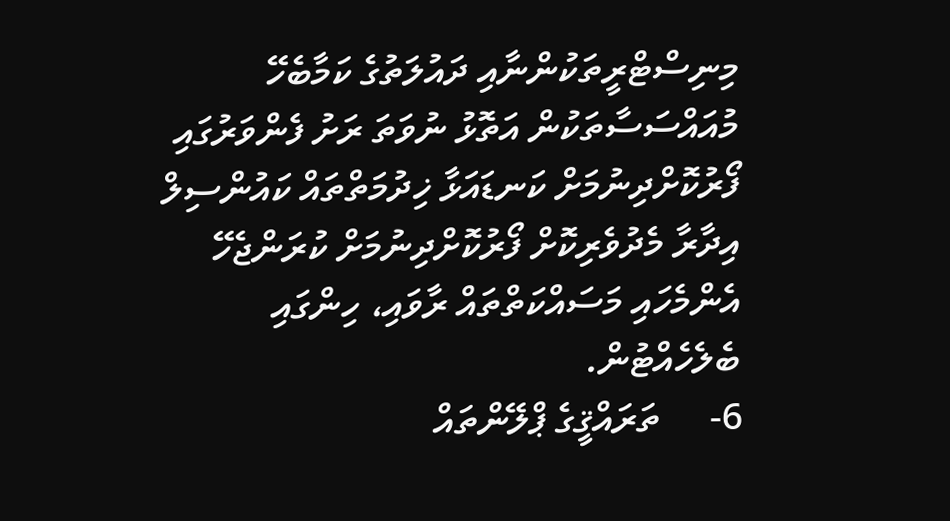މިނިސްޓްރީތަކުންނާއި ދައުލަތުގެ ކަމާބެހޭ މުއައްސަސާތަކުން އަތޮޅު ނުވަތަ ރަށު ފެންވަރުގައި ފޯރުކޮށްދިނުމަށް ކަނޑައަޅާ ޚިދުމަތްތައް ކައުންސިލް އިދާރާ މެދުވެރިކޮށް ފޯރުކޮށްދިނުމަށް ކުރަންޖެހޭ އެންމެހައި މަސައްކަތްތައް ރާވައި، ހިންގައި ބެލެހެއްޓުން.
6-     ތަރައްޤީގެ ޕްލޭންތައް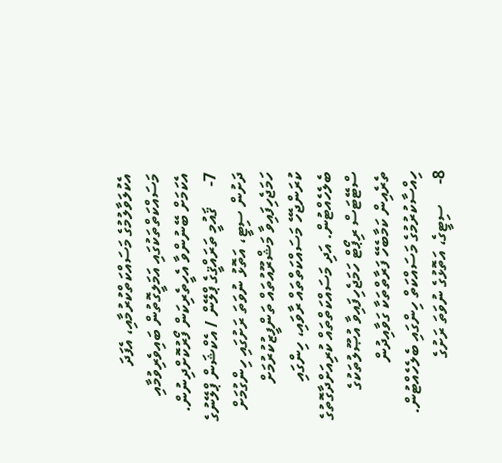އެކުލަވާލުމުގެ މަސައްކަތްކުރުމާއި، އެފަދަ މަސައްކަތްތަކުގައި އަމަލީގޮތުން ބައިވެރިވުމާއި އެކަމަށް ބޭނުންވާ އެހީތެރިކަން ފޯރުކޮށްދިނުން.
7-     ޤައުމީ ތަރައްޤީގެ ޕްލޭން / އެކްޝަން ޕްލޭނުގެ ދަށުން ސިޓީ، އަތޮޅު ނުވަތަ ރަށުގައި ހިންގުމަށް ހަމަޖެހިފައިވާ މަޝްރޫއުތައް ތަންފީޒުކުރުމަށް ކުރަންޖެހޭ މަސައްކަތްތައް ރާވައި، ހިންގައި ބެލެހެއްޓުން. އަދި މަސައްކަތްތައް ކުރިއަށްދާގޮތުގެ ސްޓޭޓަސް ރިޕޯޓް ހަމަޖެހިފައިވާ އުޞޫލުތަކުގެ ތެރެއިން ކަމާބެހޭ ފަރާތްތަކާ ގަވާއިދުން ހިއްސާކުރުމުގެ މަސައްކަތް ހިންގައި ބެލެހެއްޓުން.
8-     ސިޓީގެ، އަތޮޅުގެ ނުވަތަ ރަށުގެ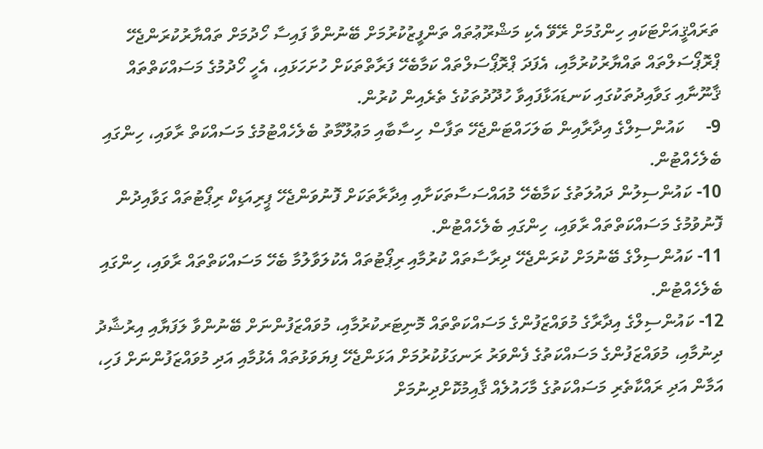ތަރައްޤީއަށްޓަކައި ހިންގުމަށް ރޭވޭ އެކި މަޝްރޫޢުތައް ތަންފީޒުކުރުމަށް ބޭނުންވާ ފައިސާ ހޯދުމަށް ތައްޔާރުކުރަންޖެހޭ ޕްރޮޕޯސަލްތައް ތައްޔާރުކުރުމާއި، އެފަދަ ޕްރޮޕޯސަލްތައް ކަމާބެހޭ ފަރާތްތަކަށް ހުށަހަޅައި، އެހީ ހޯދުމުގެ މަސައްކަތްތައް ޤާނޫނާއި ގަވާއިދުތަކުގައި ކަނޑައަޅާފައިވާ ހުދޫދުތަކުގެ ތެރެއިން ކުރުން.
9-     ކައުންސިލްގެ އިދާރާއިން ބަލަހައްޓަންޖެހޭ ތަފާސް ހިސާބާއި މަޢުލޫމާތު ބެލެހެއްޓުމުގެ މަސައްކަތް ރާވައި، ހިންގައި ބެލެހެއްޓުން.
10- ކައުންސިލުން ދައުލަތުގެ ކަމާބެހޭ މުއައްސަސާތަކަށާއި އިދާރާތަކަށް ފޮނުވަންޖެހޭ ޕީރިއަޑިކް ރިޕޯޓުތައް ގަވާއިދުން ފޮނުވުމުގެ މަސައްކަތްތައް ރާވައި، ހިންގައި ބެލެހެއްޓުން.
11- ކައުންސިލްގެ ބޭނުމަށް ކުރަންޖެހޭ ދިރާސާތައް ކުރުމާއި ރިޕޯޓުތައް އެކުލަވާލުމާ ބެހޭ މަސައްކަތްތައް ރާވައި، ހިންގައި ބެލެހެއްޓުން.
12- ކައުންސިލްގެ އިދާރާގެ މުވައްޒަފުންގެ މަސައްކަތްތައް މޮނިޓަރކުރުމާއި، މުވައްޒަފުންނަށް ބޭނުންވާ ލަފަޔާއި އިރުޝާދު ދިނުމާއި، މުވައްޒަފުންގެ މަސައްކަތުގެ ފެންވަރު ރަނގަޅުކުރުމަށް އަޅަންޖެހޭ ފިޔަވަޅުތައް އެޅުމާއި އަދި މުވައްޒަފުންނަށް ފަހި، އަމާން އަދި ރައްކާތެރި މަސައްކަތުގެ މާހައުލެއް ޤާއިމުކޮށްދިނުމަށް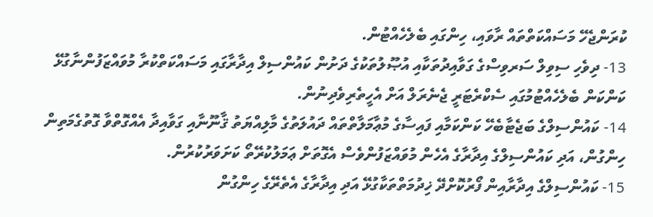ކުރަންޖެހޭ މަސައްކަތްތައް ރާވައި، ހިންގައި ބެލެހެއްޓުން.
13- ދިވެހި ސިވިލް ސަރވިސްގެ ގަވާއިދުތަކާއި އުޞޫލުތަކުގެ ދަށުން ކައުންސިލް އިދާރާގައި މަސައްކަތްކުރާ މުވައްޒަފުންނާގުޅޭ ކަންކަން ބެލެހެއްޓުމުގައި ސެކްރެޓަރީ ޖެނެރަލް އަށް އެހީތެރިވެދިނުން.
14- ކައުންސިލްގެ ބަޖެޓާބެހޭ ކަންކަމާއި ފައިސާގެ މުޢާމަލާތްތައް ދައުލަތުގެ މާލިއްޔަތު ޤާނޫނާއި ގަވާއިދާ އެއްގޮތްވާ ގޮތުގެމަތިން ހިންގުން، އަދި ކައުންސިލްގެ އިދާރާގެ އެހެން މުވައްޒަފުންވެސް އެގޮތަށް ޢަމަލުކުރޭތޯ ކަށަވަރުކުރުން.
15- ކައުންސިލްގެ އިދާރާއިން ފޯރުކޮށްދޭ ޚިދުމަތްތަކާގުޅޭ އަދި އިދާރާގެ އެތެރޭގެ ހިންގުން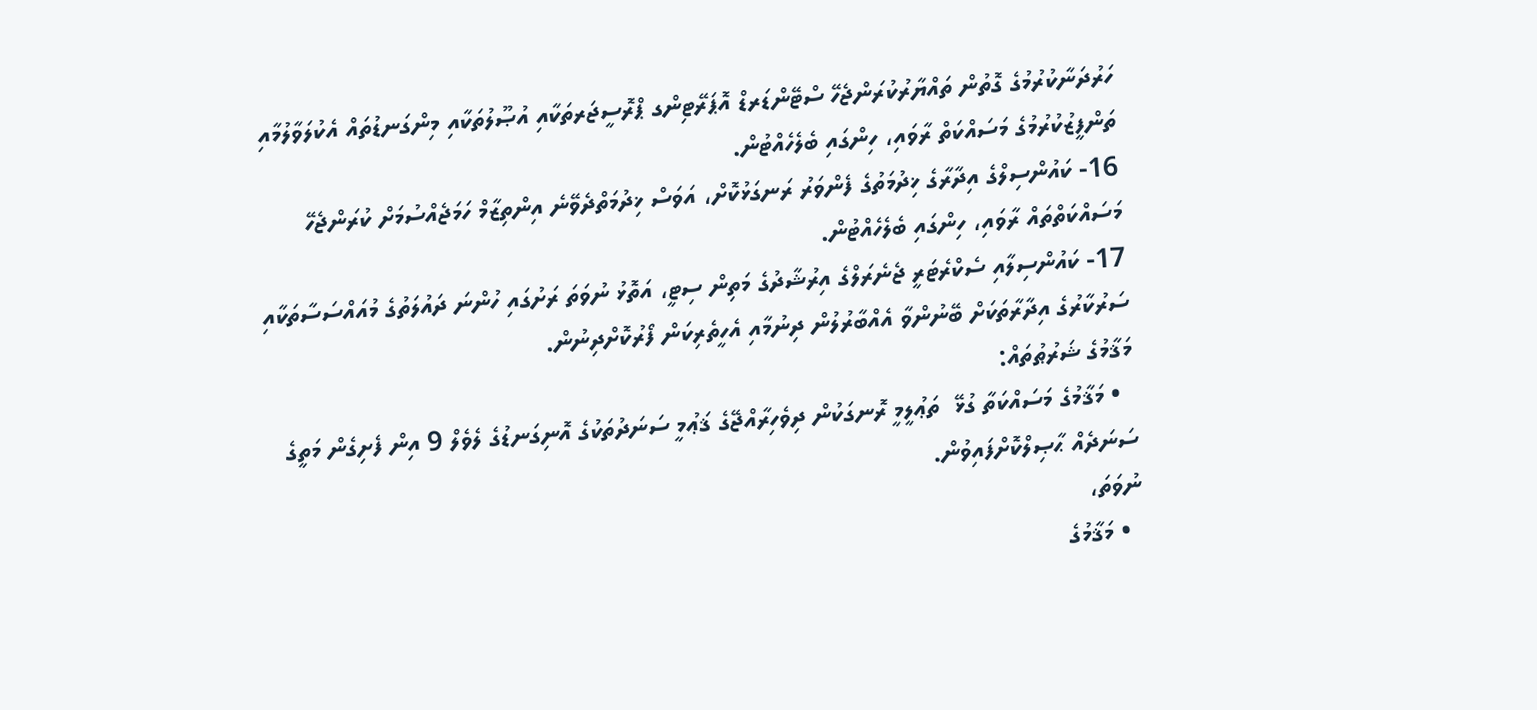ހަރުދަނާކުރުމުގެ ގޮތުން ތައްޔާރުކުރަންޖެހޭ ސްޓޭންޑަރޑް އޮޕަރޭޓިންގ ޕްރޮސީޖަރތަކާއި އުޞޫލުތަކާއި މިންގަނޑުތައް އެކުލަވާލުމާއި ތަންފީޒުކުރުމުގެ މަސައްކަތް ރާވައި، ހިންގައި ބެލެހެއްޓުން.
16- ކައުންސިލްގެ އިދާރާގެ ޚިދުމަތުގެ ފެންވަރު ރަނގަޅުކޮށް، އަވަސް ޚިދުމަތްދެވޭނެ އިންތިޒާމް ހަމަޖެއްސުމަށް ކުރަންޖެހޭ މަސައްކަތްތައް ރާވައި، ހިންގައި ބެލެހެއްޓުން.
17- ކައުންސިލާއި ސެކްރެޓަރީ ޖެނެރަލްގެ އިރުޝާދުގެ މަތިން ސިޓީ، އަތޮޅު ނުވަތަ ރަށުގައި ހުންނަ ދައުލަތުގެ މުއައްސަސާތަކާއި ސަރުކާރުގެ އިދާރާތަކަށް ބޭނުންވާ އެއްބާރުލުން ދިނުމާއި އެހީތެރިކަން ފޯރުކޮށްދިނުން.
މަޤާމުގެ ޝަރުޠުތައް:
  • މަޤާމުގެ މަސައްކަތާ ގުޅޭ  ތަޢުލީމީ ރޮނގަކުން ދިވެހިރާއްޖޭގެ ޤަޢުމީ ސަނަދުތަކުގެ އޮނިގަނޑުގެ ލެވެލް 9 އިން ފެށިގެން މަތީގެ ސަނަދެއް ޙާޞިލްކޮށްފައިވުން.
ނުވަތަ،
  • މަޤާމުގެ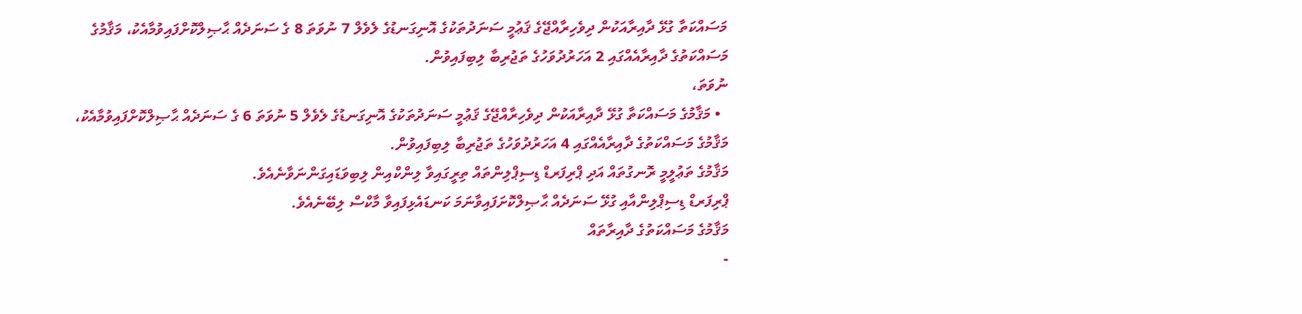މަސައްކަތާ ގުޅޭ ދާއިރާއަކުން ދިވެހިރާއްޖޭގެ ޤަޢުމީ ސަނަދުތަކުގެ އޮނިގަނޑުގެ ލެވެލް 7 ނުވަތަ 8 ގެ ސަނަދެއް ޙާޞިލްކޮށްފައިވުމާއެކު، މަޤާމުގެ މަސައްކަތުގެ ދާއިރާއެއްގައި 2 އަހަރުދުވަހުގެ ތަޖުރިބާ ލިބިފައިވުން.
ނުވަތަ،
  • މަޤާމުގެ މަސައްކަތާ ގުޅޭ ދާއިރާއަކުން ދިވެހިރާއްޖޭގެ ޤަޢުމީ ސަނަދުތަކުގެ އޮނިގަނޑުގެ ލެވެލް 5 ނުވަތަ 6 ގެ ސަނަދެއް ޙާޞިލްކޮށްފައިވުމާއެކު، މަޤާމުގެ މަސައްކަތުގެ ދާއިރާއެއްގައި 4 އަހަރުދުވަހުގެ ތަޖުރިބާ ލިބިފައިވުން.
މަޤާމުގެ ތަޢުލީމީ ރޮނގުތައް އަދި ޕްރިފަރޑް ޑިސިޕްލިންތައް ތިރީގައިވާ ލިންކްއިން ލިބިވަޑައިގަންނަވާނެއެވެ.
ޕްރިފަރޑް ޑިސިޕްލިންއާއި ގުޅޭ ސަނަދެއް ޙާޞިލްކޮށަފައިވާނަމަ ކަނޑައެޅިފައިވާ މާކްސް ލިބޭނެއެވެ.
މަޤާމުގެ މަސައްކަތުގެ ދާއިރާތައް
-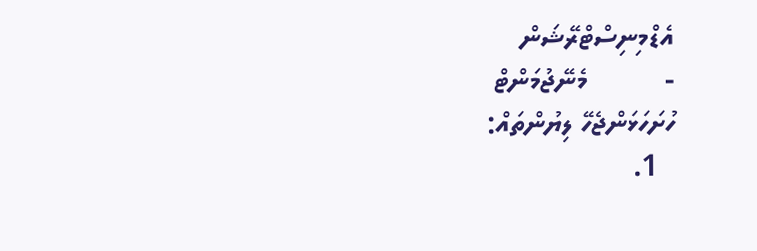އެޑްމިނިސްޓްރޭޝަން
-          މެނޭޖުމަންޓް
ހުށަހަޅަންޖެހޭ ލިޔުންތައް:
  1.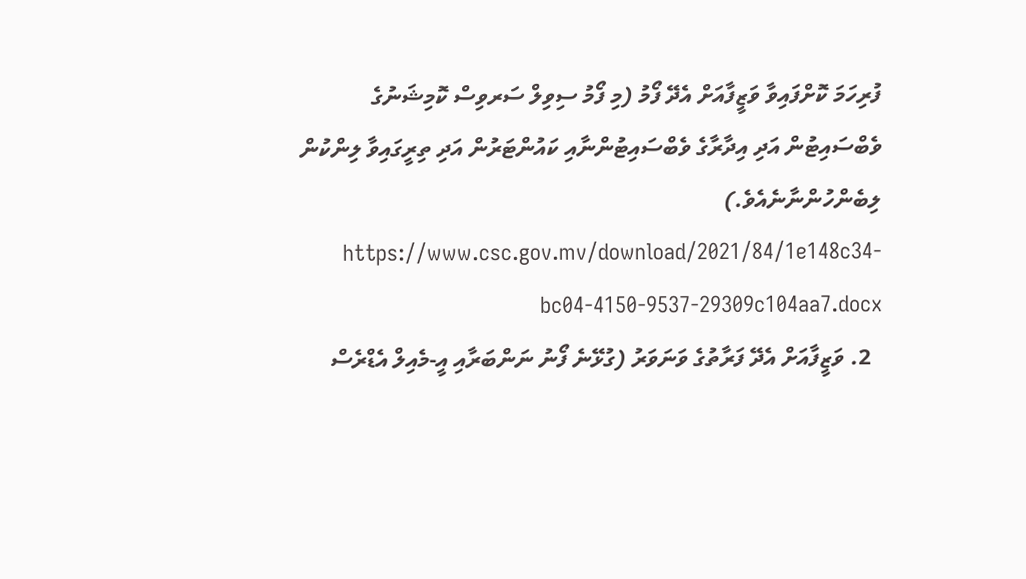ފުރިހަމަ ކޮށްފައިވާ ވަޒީފާއަށް އެދޭ ފޯމު (މި ފޯމު ސިވިލް ސަރވިސް ކޮމިޝަނުގެ ވެބްސައިޓުން އަދި އިދާރާގެ ވެބްސައިޓުންނާއި ކައުންޓަރުން އަދި ތިރީގައިވާ ލިންކުން ލިބެންހުންނާނެއެވެ.)  https://www.csc.gov.mv/download/2021/84/1e148c34-bc04-4150-9537-29309c104aa7.docx
  2. ވަޒީފާއަށް އެދޭ ފަރާތުގެ ވަނަވަރު (ގުޅޭނެ ފޯނު ނަންބަރާއި އީ-މެއިލް އެޑްރެސް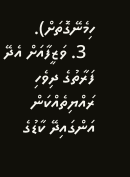ހިމެނޭގޮތަށް).
  3. ވަޒީފާއަށް އެދޭ ފަރާތުގެ ދިވެހި ރައްޔިތެއްކަން އަންގައިދޭ ކާޑުގެ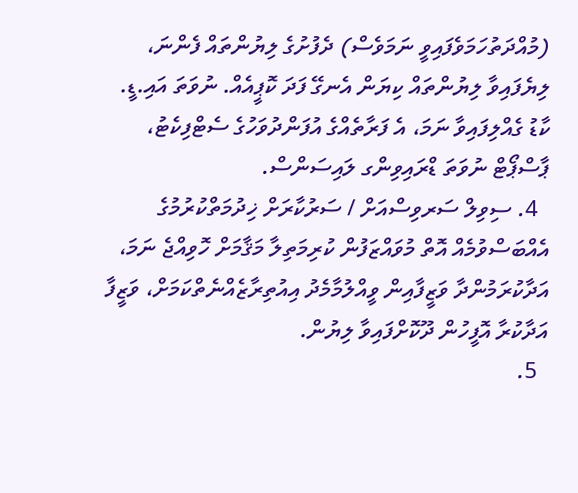(މުއްދަތުހަމަވެފައިވީ ނަމަވެސް) ދެފުށުގެ ލިޔުންތައް ފެންނަ، ލިޔެފައިވާ ލިޔުންތައް ކިޔަން އެނގޭ ފަދަ ކޮޕީއެއް. ނުވަތަ އައި.ޑީ. ކާޑު ގެއްލިފައިވާ ނަމަ، އެ ފަރާތެއްގެ އުފަންދުވަހުގެ ސެޓްފިކެޓު، ޕާސްޕޯޓް ނުވަތަ ޑްރައިވިންގ ލައިސަންސް.
  4. ސިވިލް ސަރވިސްއަށް / ސަރުކާރަށް ޚިދުމަތްކުރުމުގެ އެއްބަސްވުމެއް އޮތް މުވައްޒަފުން ކުރިމަތިލާ މަޤާމަށް ހޮވިއްޖެ ނަމަ، އަދާކުރަމުންދާ ވަޒީފާއިން ވީއްލުމާމެދު އިއުތިރާޒެއްނެތްކަމަށް، ވަޒީފާ އަދާކުރާ އޮފީހުން ދޫކޮށްފައިވާ ލިޔުން.
  5.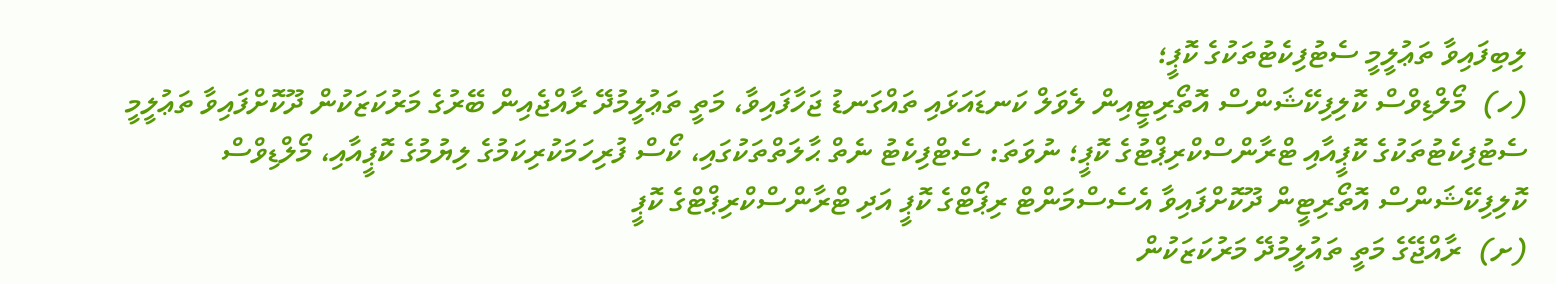ލިބިފައިވާ ތަޢުލީމީ ސެޓުފިކެޓުތަކުގެ ކޮޕީ؛
(ހ)  މޯލްޑިވްސް ކޮލިފިކޭޝަންސް އޮތޯރިޓީއިން ލެވަލް ކަނޑައަޅައި ތައްގަނޑު ޖަހާފައިވާ، މަތީ ތަޢުލީމުދޭ ރާއްޖެއިން ބޭރުގެ މަރުކަޒަކުން ދޫކޮށްފައިވާ ތަޢުލީމީ ސެޓުފިކެޓުތަކުގެ ކޮޕީއާއި ޓްރާންސްކްރިޕްޓުގެ ކޮޕީ؛ ނުވަތަ: ސެޓްފިކެޓު ނެތް ޙާލަތްތަކުގައި، ކޯސް ފުރިހަމަކުރިކަމުގެ ލިޔުމުގެ ކޮޕީއާއި، މޯލްޑިވްސް ކޮލިފިކޭޝަންސް އޮތޯރިޓީން ދޫކޮށްފައިވާ އެސެސްމަންޓް ރިޕޯޓްގެ ކޮޕީ އަދި ޓްރާންސްކްރިޕްޓްގެ ކޮޕީ
(ށ)  ރާއްޖޭގެ މަތީ ތައުލީމުދޭ މަރުކަޒަކުން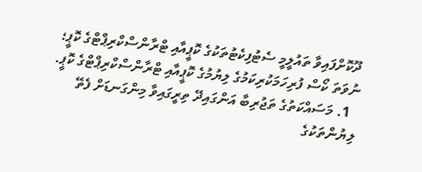ދޫކޮށްފައިވާ ތައުލީމީ ސެޓުފިކެޓުތަކުގެ ކޮޕީއާއި ޓްރާންސްކްރިޕްޓްގެ ކޮޕީ؛ ނުވަތަ ކޯސް ފުރިހަމަކުރިކަމުގެ ލިޔުމުގެ ކޮޕީއާއި ޓްރާންސްކްރިޕްޓްގެ ކޮޕީ.
  1. މަސައްކަތުގެ ތަޖުރިބާ އަންގައިދޭ ތިރީގައިވާ މިންގަނޑަށް ފެތޭ ލިޔުންތަކުގެ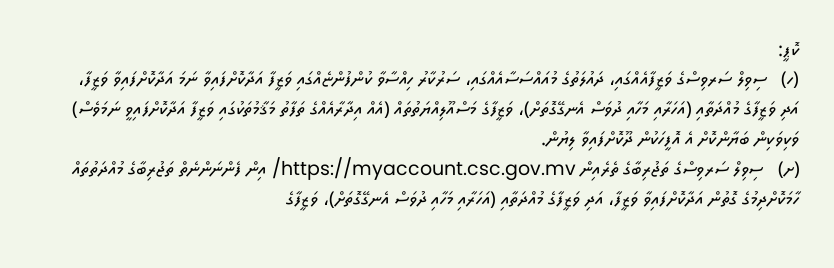ކޮޕީ:
(ހ)   ސިވިލް ސަރވިސްގެ ވަޒީފާއެއްގައި، ދައުލަތުގެ މުއައްސަސާއެއްގައި، ސަރުކާރު ހިއްސާވާ ކުންފުންޏެއްގައި ވަޒީފާ އަދާކޮށްފައިވާ ނަމަ އަދާކޮށްފައިވާ ވަޒީފާ، އަދި ވަޒީފާގެ މުއްދަތާއި (އަހަރާއި މަހާއި ދުވަސް އެނގޭގޮތަށް)، ވަޒީފާގެ މަސްއޫލިއްޔަތުތައް (އެއް އިދާރާއެއްގެ ތަފާތު މަޤާމުތަކުގައި ވަޒީފާ އަދާކޮށްފައިވީ ނަމަވެސް) ވަކިވަކިން ބަޔާންކޮށް އެ އޮފީހަކުން ދޫކޮށްފައިވާ ލިޔުން.
(ށ)   ސިވިލް ސަރވިސްގެ ތަޖުރިބާގެ ތެރެއިން https://myaccount.csc.gov.mv/ އިން ފެންނަންނެތް ތަޖުރިބާގެ މުއްދަތުތައް ހާމަކޮށްދިމުގެ ގޮތުން އަދާކޮށްފައިވާ ވަޒީފާ، އަދި ވަޒީފާގެ މުއްދަތާއި (އަހަރާއި މަހާއި ދުވަސް އެނގޭގޮތަށް)، ވަޒީފާގެ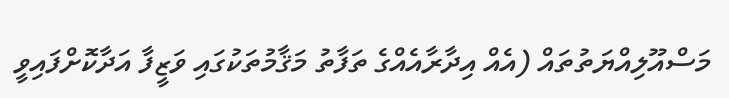މަސްއޫލިއްޔަތުތައް (އެއް އިދާރާއެއްގެ ތަފާތު މަޤާމުތަކުގައި ވަޒީފާ އަދާކޮށްފައިވީ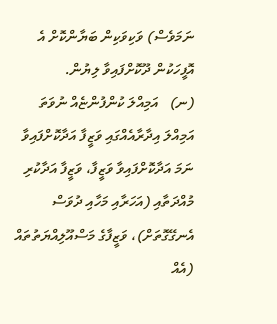ނަމަވެސް) ވަކިވަކިން ބަޔާންކޮށް އެ އޮފީހަކުން ދޫކޮށްފައިވާ ލިޔުން.
(ނ)   އަމިއްލަ ކުންފުންޏެއް ނުވަތަ އަމިއްލަ އިދާރާއެއްގައި ވަޒީފާ އަދާކޮށްފައިވާ ނަމަ އަދާކޮށްފައިވާ ވަޒީފާ، ވަޒީފާ އަދާކުރި މުއްދަތާއި (އަހަރާއި މަހާއި ދުވަސް އެނގޭގޮތަށް)، ވަޒީފާގެ މަސްއޫލިއްޔަތުތައް (އެއް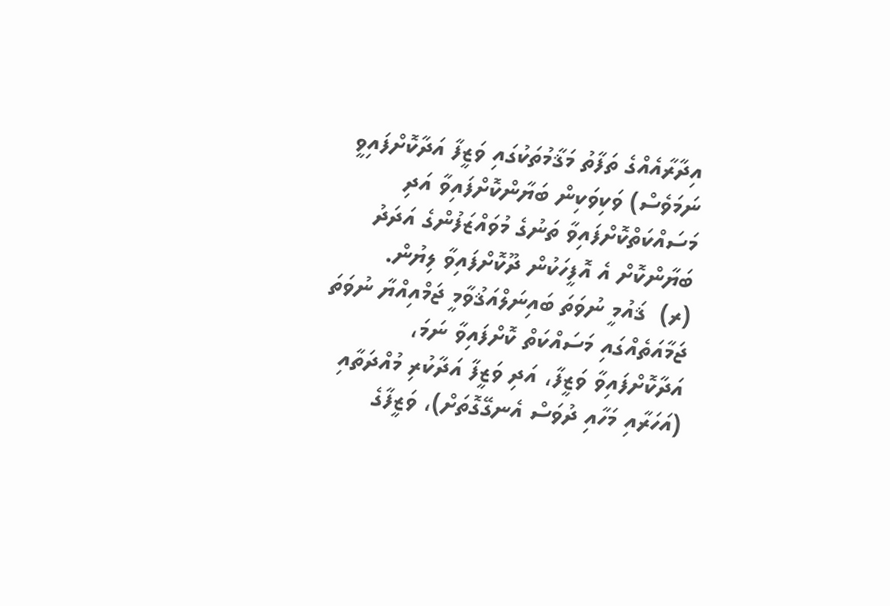އިދާރާއެއްގެ ތަފާތު މަޤާމުތަކުގައި ވަޒީފާ އަދާކޮށްފައިވީ ނަމަވެސް) ވަކިވަކިން ބަޔާންކޮށްފައިވާ އަދި މަސައްކަތްކޮށްފައިވާ ތަނުގެ މުވައްޒަފުންގެ އަދަދު ބަޔާންކޮށް އެ އޮފީހަކުން ދޫކޮށްފައިވާ ލިޔުން.
(ރ)  ޤައުމީ ނުވަތަ ބައިނަލްއަޤުވާމީ ޖަމްއިއްޔާ ނުވަތަ ޖަމާއަތެއްގައި މަސައްކަތް ކޮށްފައިވާ ނަމަ، އަދާކޮށްފައިވާ ވަޒީފާ، އަދި ވަޒީފާ އަދާކުރި މުއްދަތާއި (އަހަރާއި މަހާއި ދުވަސް އެނގޭގޮތަށް)، ވަޒީފާގެ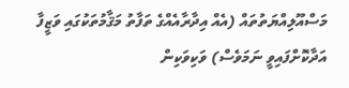މަސްއޫލިއްޔަތުތައް (އެއް އިދާރާއެއްގެ ތަފާތު މަޤާމުތަކުގައި ވަޒީފާ އަދާކޮށްފައިވީ ނަމަވެސް) ވަކިވަކިން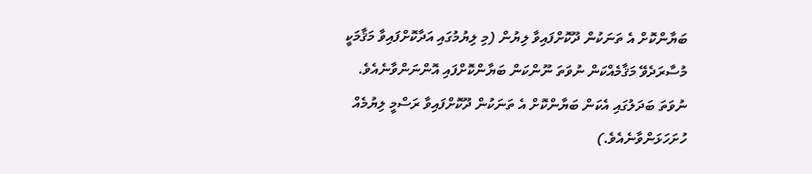ބަޔާންކޮށް އެ ތަނަކުން ދޫކޮށްފައިވާ ލިޔުން (މި ލިޔުމުގައި އަދާކޮށްފައިވާ މަޤާމަކީ މުސާރަދެވޭ މަޤާމެއްކަން ނުވަތަ ނޫންކަން ބަޔާންކޮށްފައި އޮންނަންވާނެއެވެ. ނުވަތަ ބަދަލުގައި އެކަން ބަޔާންކޮށް އެ ތަނަކުން ދޫކޮށްފައިވާ ރަސްމީ ލިޔުމެއް ހުށަހަޅަންވާނެއެވެ.)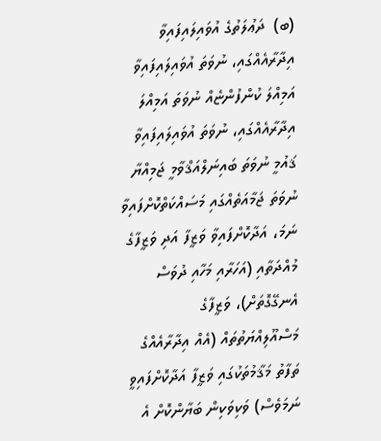(ބ)  ދަޢުލަތުގެ އުވައިލައިފައިވާ އިދާރާއެއްގައި، ނުވަތަ އުވައިލައިފައިވާ އަމިއްލަ ކުންފުންޏެއް ނުވަތަ އަމިއްލަ އިދާރާއެއްގައި، ނުވަތަ އުވައިލައިފައިވާ ޤައުމީ ނުވަތަ ބައިނަލްއަޤްވާމީ ޖަމިއްޔާ ނުވަތަ ޖަމާއަތެއްގައި މަސައްކަތްކޮށްފައިވާ ނަމަ، އަދާކޮށްފައިވާ ވަޒީފާ އަދި ވަޒީފާގެ މުއްދަތާއި (އަހަރާއި މަހާއި ދުވަސް އެނގޭގޮތަށް)، ވަޒީފާގެ މަސްއޫލިއްޔަތުތައް (އެއް އިދާރާއެއްގެ ތަފާތު މަޤާމުތަކުގައި ވަޒީފާ އަދާކޮށްފައިވީ ނަމަވެސް) ވަކިވަކިން ބަޔާންކޮށް އެ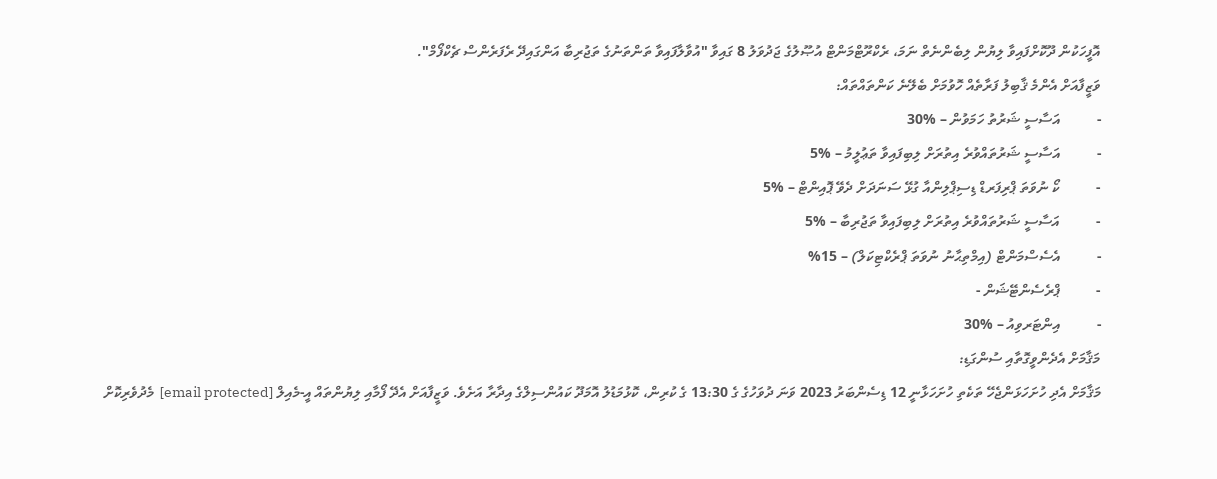އޮފީހަކުން ދޫކޮށްފައިވާ ލިޔުން ލިބެންނެތް ނަމަ، ރެކްރޫޓްމަންޓް އުޞޫލުގެ ޖަދުވަލު 8 ގައިވާ "އުވާލާފައިވާ ތަންތަނުގެ ތަޖުރިބާ އަންގައިދޭ ރެފަރެންސް ޗެކްފޯމް".
ވަޒީފާއަށް އެންމެ ޤާބިލު ފަރާތެއް ހޮވުމަށް ބެލޭނެ ކަންތައްތައް:
-          އަސާސީ ޝަރުތު ހަމަވުން – %30
-          އަސާސީ ޝަރުތައްވުރެ އިތުރަށް ލިބިފައިވާ ތަޢުލީމު – %5
-          ކޯ ނުވަތަ ޕްރިފަރޑް ޑިސިޕްލިންއާ ގުޅޭ ސަނަދަށް ދެވޭ ޕޮއިންޓް – %5
-          އަސާސީ ޝަރުތައްވުރެ އިތުރަށް ލިބިފައިވާ ތަޖުރިބާ – %5
-          އެސެސްމަންޓް (އިމްތިޙާނު ނުވަތަ ޕްރެކްޓިކަލް) – 15%
-          ޕްރެސެންޓޭޝަން -
-          އިންޓަރވިއު – %30
މަޤާމަށް އެދެންވީގޮތާއި ސުންގަޑި:
މަޤާމަށް އެދި ހުށަހަޅަންޖެހޭ ތަކެތި ހުށަހަޅާނީ 12 ޑިސެންބަރު 2023 ވަނަ ދުވަހުގެ ގެ 13:30 ގެ ކުރިން، ކޮޅުމަޑުލު އޮމަދޫ ކައުންސިލްގެ އިދާރާ އަށެވެ. ވަޒީފާއަށް އެދޭ ފޯމާއި ލިޔުންތައް އީ-މެއިލް [email protected]  މެދުވެރިކޮށް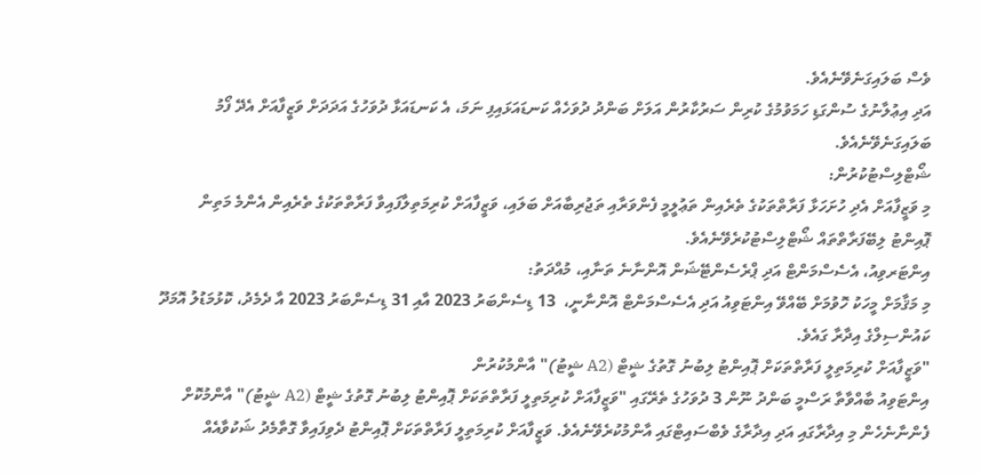ވެސް ބަލައިގަނެވޭނެއެވެ.
އަދި އިޢުލާނުގެ ސުންގަޑި ހަމަވުމުގެ ކުރިން ސަރުކާރުން އަލަށް ބަންދު ދުވަހެއް ކަނޑައަޅައިފި ނަމަ، އެ ކަނޑައަޅާ ދުވަހުގެ އަދަދަށް ވަޒީފާއަށް އެދޭ ފޯމު ބަލައިގަނެވޭނެއެވެ.
ޝޯޓްލިސްޓުކުރުން:
މި ވަޒީފާއަށް އެދި ހުށަހަޅާ ފަރާތްތަކުގެ ތެރެއިން ތަޢުލީމީ ފެންވަރާއި ތަޖުރިބާއަށް ބަލައި، ވަޒީފާއަށް ކުރިމަތިލާފައިވާ ފަރާތްތަކުގެ ތެރެއިން އެންމެ މަތިން ޕޮއިންޓު ލިބޭފަރާތްތައް ޝޯޓްލިސްޓުކުރެވޭނެއެވެ.
އިންޓަރވިއު، އެސެސްމަންޓް އަދި ޕްރެސެންޓޭޝަން އޮންނާނެ ތަނާއި، މުއްދަތު:
މި މަޤާމަށް މީހަކު ހޮވުމަށް ބޭއްވޭ އިންޓަވިއު އަދި އެސެސްމަންޓް އޮންނާނީ،  13 ޑިސެންބަރު 2023 އާއި 31 ޑިސެންބަރު 2023 އާ ދެމެދު، ކޮޅުމަޑުލު އޮމަދޫ ކައުންސިލްގެ އިދާރާ ގައެވެ.
"ވަޒީފާއަށް ކުރިމަތިލީ ފަރާތްތަކަށް ޕޮއިންޓު ލިބުނު ގޮތުގެ ޝީޓް (A2 ޝީޓު)" އާންމުކުރުން
އިންޓަވިއު ބާއްވާތާ ރަސްމީ ބަންދު ނޫން 3 ދުވަހުގެ ތެރޭގައި "ވަޒީފާއަށް ކުރިމަތިލީ ފަރާތްތަކަށް ޕޮއިންޓު ލިބުނު ގޮތުގެ ޝީޓް (A2 ޝީޓު)" އާންމުކޮށް ފެންނާނެހެން މި އިދާރާގައި އަދި އިދާރާގެ ވެބްސައިޓްގައި އާންމުކުރެވޭނެއެވެ. ވަޒީފާއަށް ކުރިމަތިލީ ފަރާތްތަކަށް ޕޮއިންޓު ދެވިފައިވާ ގޮތާމެދު ޝަކުވާއެއް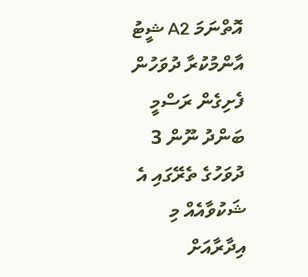އޮތްނަމަ A2 ޝީޓު އާންމުކުރާ ދުވަހުން ފެށިގެން ރަސްމީ ބަންދު ނޫން 3 ދުވަހުގެ ތެރޭގައި އެ ޝަކުވާއެއް މި އިދާރާއަށް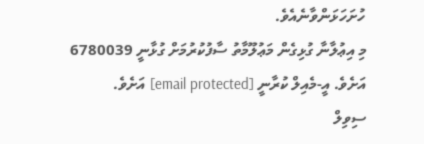ހުށަހަޅަންވާނެއެވެ.
މި އިޢުލާނާ ގުޅިގެން މަޢުލޫމާތު ސާފުކުރުމަށް ގުޅާނީ 6780039 އަށެވެ. އީ-މެއިލް ކުރާނީ [email protected] އަށެވެ.
ސިވިލް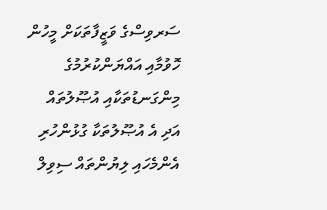ސަރވިސްގެ ވަޒީފާތަކަށް މީހުން ހޮވުމާއި އައްޔަންކުރުމުގެ މިންގަނޑުތަކާއި އުޞޫލުތައް އަދި އެ އުޞޫލުތަކާ ގުޅުންހުރި އެންމެހައި ލިޔުންތައް ސިވިލް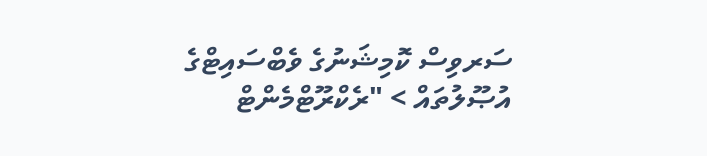ސަރވިސް ކޮމިޝަނުގެ ވެބްސައިޓްގެ އުޞޫލުތައް > "ރެކްރޫޓްމެންޓް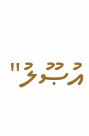އުޞޫލު"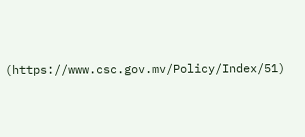(https://www.csc.gov.mv/Policy/Index/51)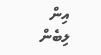އިން ލިބެން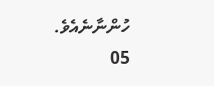ހުންނާނެއެވެ.
05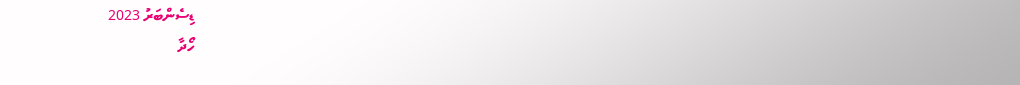ޑިސެންބަރު 2023
ހޯދާ